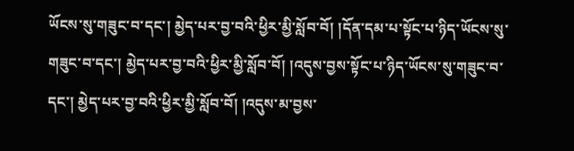ཡོངས་སུ་གཟུང་བ་དང་། མྱེད་པར་བྱ་བའི་ཕྱིར་མྱི་སློབ་བོ། །དོན་དམ་པ་སྟོང་པ་ཉིད་ཡོངས་སུ་གཟུང་བ་དང་། མྱེད་པར་བྱ་བའི་ཕྱིར་མྱི་སློབ་བོ། །འདུས་བྱས་སྟོང་པ་ཉིད་ཡོངས་སུ་གཟུང་བ་དང་། མྱེད་པར་བྱ་བའི་ཕྱིར་མྱི་སློབ་བོ། །འདུས་མ་བྱས་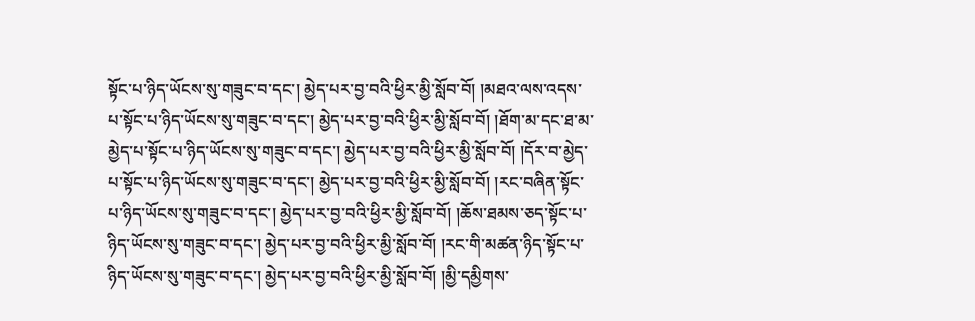སྟོང་པ་ཉིད་ཡོངས་སུ་གཟུང་བ་དང་། མྱེད་པར་བྱ་བའི་ཕྱིར་མྱི་སློབ་བོ། །མཐའ་ལས་འདས་པ་སྟོང་པ་ཉིད་ཡོངས་སུ་གཟུང་བ་དང་། མྱེད་པར་བྱ་བའི་ཕྱིར་མྱི་སློབ་བོ། །ཐོག་མ་དང་ཐ་མ་མྱེད་པ་སྟོང་པ་ཉིད་ཡོངས་སུ་གཟུང་བ་དང་། མྱེད་པར་བྱ་བའི་ཕྱིར་མྱི་སློབ་བོ། །དོར་བ་མྱེད་པ་སྟོང་པ་ཉིད་ཡོངས་སུ་གཟུང་བ་དང་། མྱེད་པར་བྱ་བའི་ཕྱིར་མྱི་སློབ་བོ། །རང་བཞིན་སྟོང་པ་ཉིད་ཡོངས་སུ་གཟུང་བ་དང་། མྱེད་པར་བྱ་བའི་ཕྱིར་མྱི་སློབ་བོ། །ཆོས་ཐམས་ཅད་སྟོང་པ་ཉིད་ཡོངས་སུ་གཟུང་བ་དང་། མྱེད་པར་བྱ་བའི་ཕྱིར་མྱི་སློབ་བོ། །རང་གི་མཚན་ཉིད་སྟོང་པ་ཉིད་ཡོངས་སུ་གཟུང་བ་དང་། མྱེད་པར་བྱ་བའི་ཕྱིར་མྱི་སློབ་བོ། །མྱི་དམྱིགས་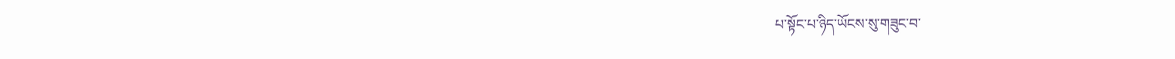པ་སྟོང་པ་ཉིད་ཡོངས་སུ་གཟུང་བ་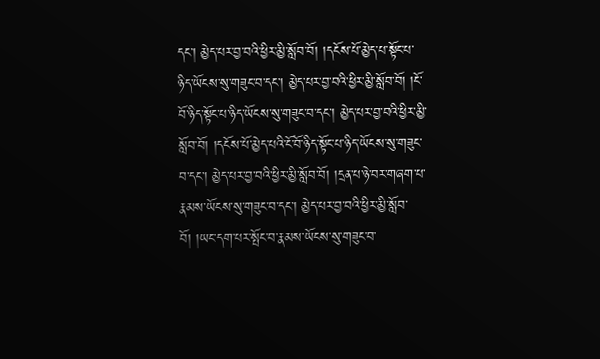དང་། མྱེད་པར་བྱ་བའི་ཕྱིར་མྱི་སློབ་བོ། །དངོས་པོ་མྱེད་པ་སྟོང་པ་ཉིད་ཡོངས་སུ་གཟུང་བ་དང་། མྱེད་པར་བྱ་བའི་ཕྱིར་མྱི་སློབ་བོ། །ངོ་བོ་ཉིད་སྟོང་པ་ཉིད་ཡོངས་སུ་གཟུང་བ་དང་། མྱེད་པར་བྱ་བའི་ཕྱིར་མྱི་སློབ་བོ། །དངོས་པོ་མྱེད་པའི་ངོ་བོ་ཉིད་སྟོང་པ་ཉིད་ཡོངས་སུ་གཟུང་བ་དང་། མྱེད་པར་བྱ་བའི་ཕྱིར་མྱི་སློབ་བོ། །དྲན་པ་ཉེ་བར་གཞག་པ་རྣམས་ཡོངས་སུ་གཟུང་བ་དང་། མྱེད་པར་བྱ་བའི་ཕྱིར་མྱི་སློབ་བོ། །ཡང་དག་པར་སྤོང་བ་རྣམས་ཡོངས་སུ་གཟུང་བ་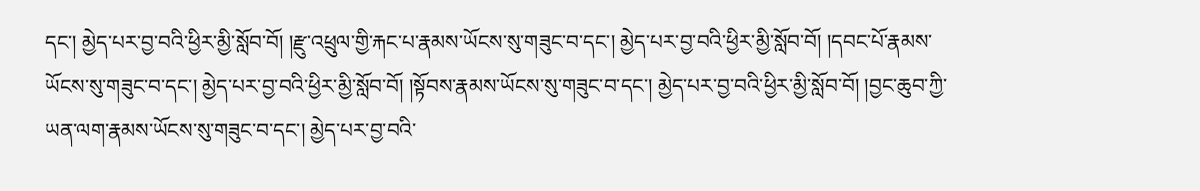དང་། མྱེད་པར་བྱ་བའི་ཕྱིར་མྱི་སློབ་བོ། །རྫུ་འཕྲུལ་གྱི་རྐང་པ་རྣམས་ཡོངས་སུ་གཟུང་བ་དང་། མྱེད་པར་བྱ་བའི་ཕྱིར་མྱི་སློབ་བོ། །དབང་པོ་རྣམས་ཡོངས་སུ་གཟུང་བ་དང་། མྱེད་པར་བྱ་བའི་ཕྱིར་མྱི་སློབ་བོ། །སྟོབས་རྣམས་ཡོངས་སུ་གཟུང་བ་དང་། མྱེད་པར་བྱ་བའི་ཕྱིར་མྱི་སློབ་བོ། །བྱང་ཆུབ་ཀྱི་ཡན་ལག་རྣམས་ཡོངས་སུ་གཟུང་བ་དང་། མྱེད་པར་བྱ་བའི་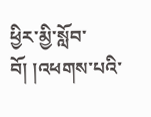ཕྱིར་མྱི་སློབ་བོ། །འཕགས་པའི་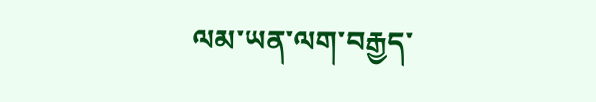ལམ་ཡན་ལག་བརྒྱད་